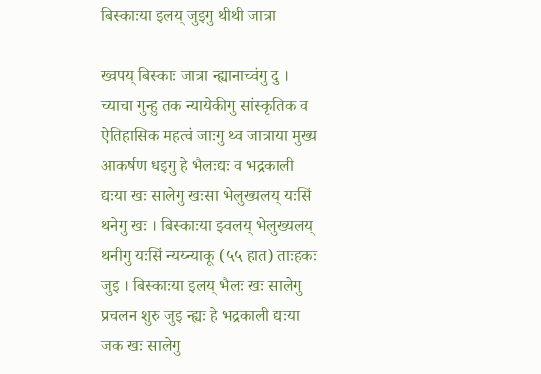बिस्काःया इलय् जुइगु थीथी जात्रा

ख्वपय् बिस्काः जात्रा न्ह्यानाच्वंगु दु । च्याचा गुन्हु तक न्यायेकीगु सांस्कृतिक व ऐतिहासिक महत्वं जाःगु थ्व जात्राया मुख्य आकर्षण धइगु हे भैलःद्यः व भद्रकाली द्यःया खः सालेगु खःसा भेलुख्यलय् यःसिं थनेगु खः । बिस्काःया झ्वलय् भेलुख्यलय् थनीगु यःसिं न्यय्न्याकू (५५ हात) ताःहकः जुइ । बिस्काःया इलय् भैलः खः सालेगु प्रचलन शुरु जुइ न्ह्यः हे भद्रकाली द्यःया जक खः सालेगु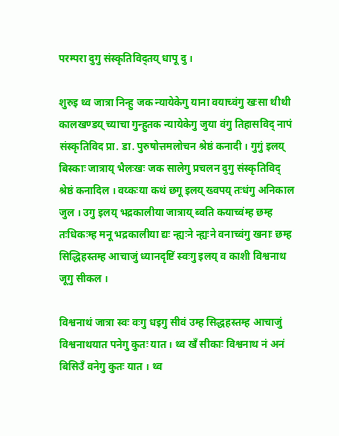परम्परा दुगु संस्कृतिविद्तय् धापू दु ।

शुरुइ थ्व जात्रा निन्हु जक न्यायेकेगु याना वयाच्वंगु खःसा थीथी कालखण्डय् च्याचा गुन्हुतक न्यायेकेगु जुया वंगु तिहासविद् नापं संस्कृतिविद प्रा. डा. पुरुषोत्तमलोचन श्रेष्ठं कनादी । गुगुं इलय् बिस्काः जात्राय् भैलःखः जक सालेगु प्रचलन दुगु संस्कृतिविद् श्रेष्ठं कनादिल । वय्कःया कथं छगू इलय् ख्वपय् तःधंगु अनिकाल जुल । उगु इलय् भद्रकालीया जात्राय् ब्वति कयाच्वंम्ह छम्ह तःधिकःम्ह मनू भद्रकालीया द्यः न्ह्यःने न्ह्यःने वनाच्वंगु खनाः छम्ह सिद्धिहस्तम्ह आचाजुं ध्यानदृष्टिं स्वःगु इलय् व काशी विश्वनाथ जूगु सीकल ।

विश्वनाथं जात्रा स्वः वःगु धइगु सीवं उम्ह सिद्धहस्तम्ह आचाजुं विश्वनाथयात पनेगु कुतः यात । थ्व खँ सीकाः विश्वनाथ नं अनं बिसिउँ वनेगु कुतः यात । थ्व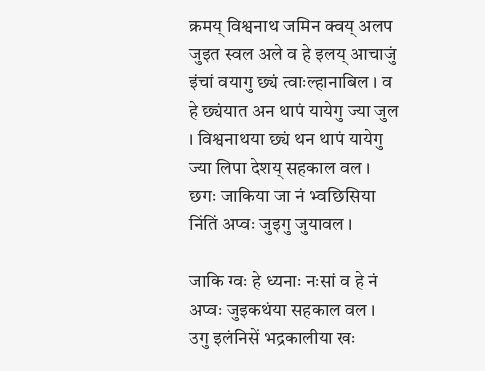क्रमय् विश्वनाथ जमिन क्वय् अलप जुइत स्वल अले व हे इलय् आचाजुं इंचां वयागु छ्यं त्वाःल्हानाबिल । व हे छ्यंयात अन थापं यायेगु ज्या जुल । विश्वनाथया छ्यं थन थापं यायेगु ज्या लिपा देशय् सहकाल वल ।
छगः जाकिया जा नं भ्वछिसिया निंतिं अप्वः जुइगु जुयावल ।

जाकि ग्वः हे ध्यनाः नःसां व हे नं अप्वः जुइकथंया सहकाल वल । उगु इलंनिसें भद्रकालीया खः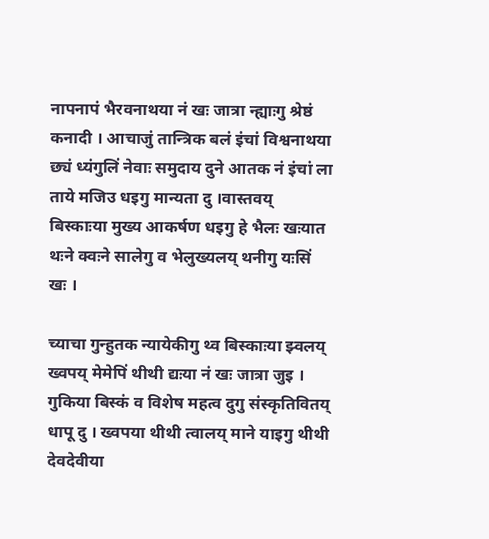नापनापं भैरवनाथया नं खः जात्रा न्ह्याःगु श्रेष्ठं कनादी । आचाजुं तान्त्रिक बलं इंचां विश्वनाथया छ्यं ध्यंगुलिं नेवाः समुदाय दुने आतक नं इंचां ला ताये मजिउ धइगु मान्यता दु ।वास्तवय् बिस्काःया मुख्य आकर्षण धइगु हे भैलः खःयात थःने क्वःने सालेगु व भेलुख्यलय् थनीगु यःसिं खः ।

च्याचा गुन्हुतक न्यायेकीगु थ्व बिस्काःया झ्वलय् ख्वपय् मेमेपिं थीथी द्यःया नं खः जात्रा जुइ । गुकिया बिस्कं व विशेष महत्व दुगु संस्कृतिवितय् धापू दु । ख्वपया थीथी त्वालय् माने याइगु थीथी देवदेवीया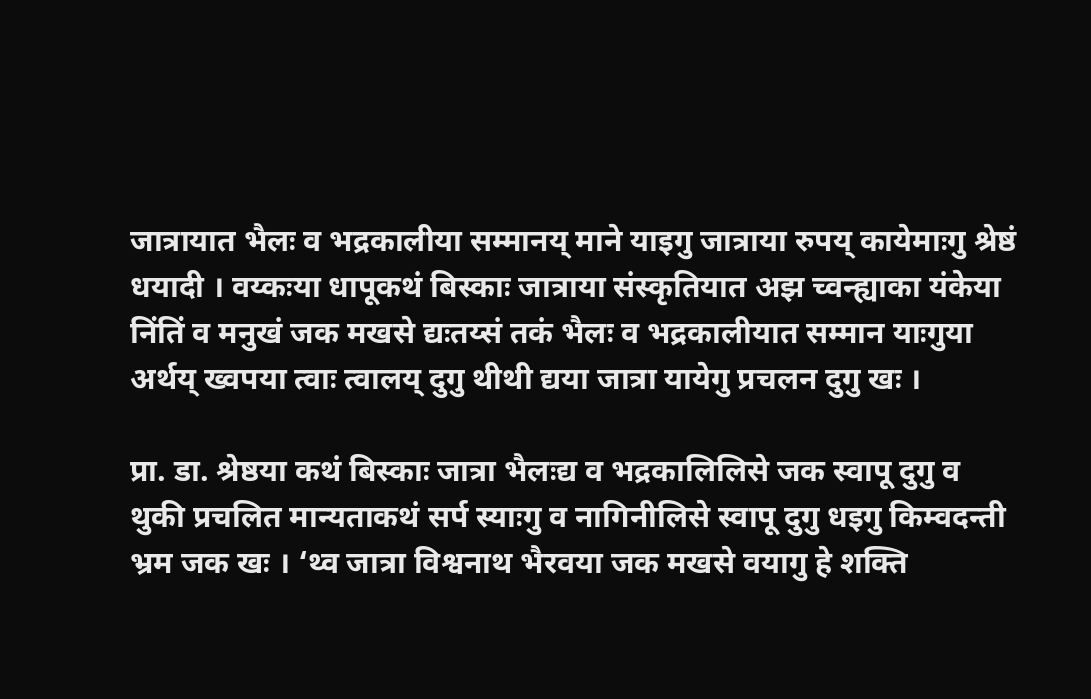जात्रायात भैलः व भद्रकालीया सम्मानय् माने याइगु जात्राया रुपय् कायेमाःगु श्रेष्ठं धयादी । वय्कःया धापूकथं बिस्काः जात्राया संस्कृतियात अझ च्वन्ह्याका यंकेया निंतिं व मनुखं जक मखसे द्यःतय्सं तकं भैलः व भद्रकालीयात सम्मान याःगुया अर्थय् ख्वपया त्वाः त्वालय् दुगु थीथी द्यया जात्रा यायेगु प्रचलन दुगु खः ।

प्रा. डा. श्रेष्ठया कथं बिस्काः जात्रा भैलःद्य व भद्रकालिलिसे जक स्वापू दुगु व थुकी प्रचलित मान्यताकथं सर्प स्याःगु व नागिनीलिसे स्वापू दुगु धइगु किम्वदन्ती भ्रम जक खः । ‘थ्व जात्रा विश्वनाथ भैरवया जक मखसे वयागु हे शक्ति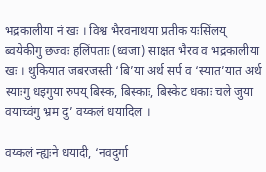भद्रकालीया नं खः । विश्व भैरवनाथया प्रतीक यःसिंलय् ब्वयेकीगु छज्वः हलिंपताः (ध्वजा) साक्षत भैरव व भद्रकालीया खः । थुकियात जबरजस्ती ‘बि’या अर्थ सर्प व ‘स्यात’यात अर्थ स्याःगु धइगुया रुपय् बिस्क, बिस्काः, बिस्केट धकाः चले जुया वयाच्वंगु भ्रम दु’ वय्कलं धयादिल ।

वय्कलं न्ह्यःने धयादी, ‘नवदुर्गा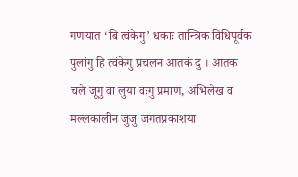गणयात ‘बि त्वंकेगु’ धकाः तान्त्रिक विधिपूर्वक पुलांगु हि त्वंकेगु प्रचलन आतकं दु । आतक चले जूगु वा लुया वःगु प्रमाण, अभिलेख व मल्लकालीन जुजु जगतप्रकाशया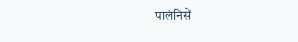पालंनिसें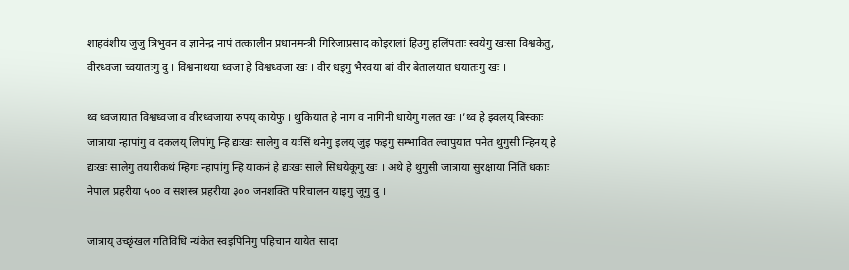शाहवंशीय जुजु त्रिभुवन व ज्ञानेन्द्र नापं तत्कालीन प्रधानमन्त्री गिरिजाप्रसाद कोइरालां हिउगु हलिंपताः स्वयेगु खःसा विश्वकेतु, वीरध्वजा च्वयातःगु दु । विश्वनाथया ध्वजा हे विश्वध्वजा खः । वीर धइगु भैरवया बां वीर बेतालयात धयातःगु खः ।

थ्व ध्वजायात विश्वध्वजा व वीरध्वजाया रुपय् कायेफु । थुकियात हे नाग व नागिनी धायेगु गलत खः ।’थ्व हे झ्वलय् बिस्काः जात्राया न्हापांगु व दकलय् लिपांगु न्हि द्यःखः सालेगु व यःसिं थनेगु इलय् जुइ फइगु सम्भावित ल्वापुयात पनेत थुगुसी न्हिनय् हे द्यःखः सालेगु तयारीकथं म्हिगः न्हापांगु न्हि याकनं हे द्यःखः साले सिधयेकूगु खः । अथे हे थुगुसी जात्राया सुरक्षाया निंतिं धकाः नेपाल प्रहरीया ५०० व सशस्त्र प्रहरीया ३०० जनशक्ति परिचालन याइगु जूगु दु ।

जात्राय् उच्छृंखल गतिविधि न्यंकेत स्वइपिनिगु पहिचान यायेत सादा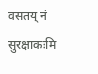वसतय् नं सुरक्षाकःमि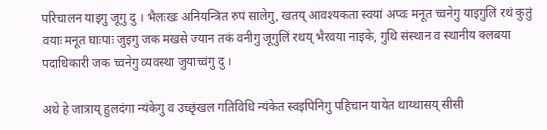परिचालन याइगु जूगु दु । भैलःखः अनियन्त्रित रुपं सालेगु, खतय् आवश्यकता स्वयां अप्वः मनूत च्वनेगु याइगुलिं रथं कुतुं वयाः मनूत घाःपाः जुइगु जक मखसे ज्यान तकं वनीगु जूगुलिं रथय् भैरवया नाइके, गुथि संस्थान व स्थानीय क्लबया पदाधिकारी जक च्वनेगु व्यवस्था जुयाच्वंगु दु ।

अथे हे जात्राय् हुलदंगा न्यंकेगु व उच्छृंखल गतिविधि न्यंकेत स्वइपिनिगु पहिचान यायेत थाय्थासय् सीसी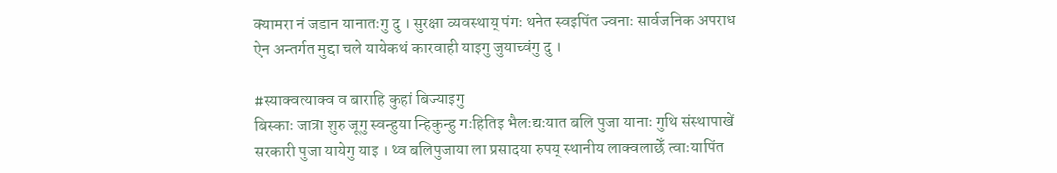क्यामरा नं जडान यानातःगु दु । सुरक्षा व्यवस्थाय् पंगः थनेत स्वइपिंत ज्वनाः सार्वजनिक अपराध ऐन अन्तर्गत मुद्दा चले यायेकथं कारवाही याइगु जुयाच्वंगु दु ।

#स्याक्वत्याक्व व बाराहि कुहां बिज्याइगु
बिस्काः जात्रा शुरु जूगु स्वन्हुया न्हिकुन्हु गःहितिइ भैलःद्यःयात बलि पुजा यानाः गुथि संस्थापाखें सरकारी पुजा यायेगु याइ । थ्व बलिपुजाया ला प्रसादया रुपय् स्थानीय लाक्वलाछेँ त्वाःयापिंत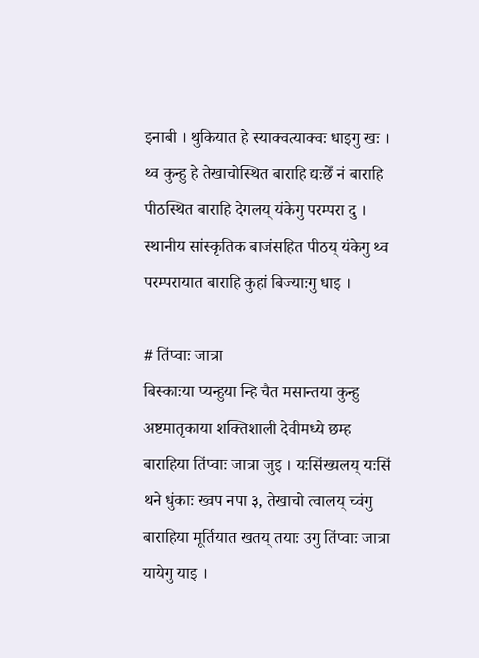इनाबी । थुकियात हे स्याक्वत्याक्वः धाइगु खः ।
थ्व कुन्हु हे तेखाचोस्थित बाराहि द्यःछेँ नं बाराहि पीठस्थित बाराहि देगलय् यंकेगु परम्परा दु । स्थानीय सांस्कृतिक बाजंसहित पीठय् यंकेगु थ्व परम्परायात बाराहि कुहां बिज्याःगु धाइ ।

# तिंप्वाः जात्रा
बिस्काःया प्यन्हुया न्हि चैत मसान्तया कुन्हु अष्टमातृकाया शक्तिशाली देवीमध्ये छम्ह बाराहिया तिंप्वाः जात्रा जुइ । यःसिंख्यलय् यःसिं थने धुंकाः ख्वप नपा ३, तेखाचो त्वालय् च्वंगु बाराहिया मूर्तियात खतय् तयाः उगु तिंप्वाः जात्रा यायेगु याइ ।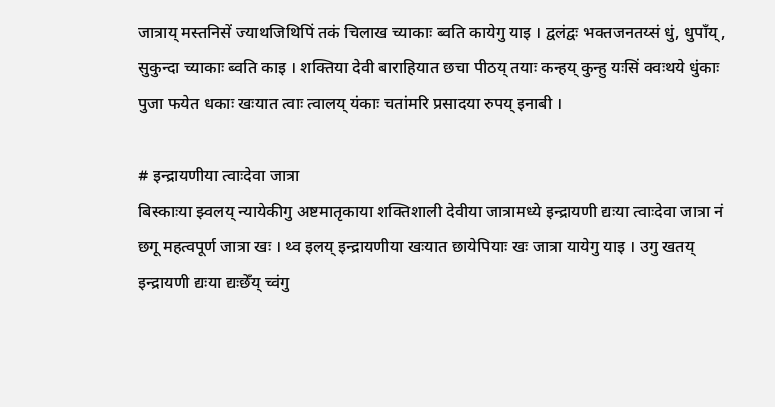जात्राय् मस्तनिसें ज्याथजिथिपिं तकं चिलाख च्याकाः ब्वति कायेगु याइ । द्वलंद्वः भक्तजनतय्सं धुं, धुपाँय्, सुकुन्दा च्याकाः ब्वति काइ । शक्तिया देवी बाराहियात छचा पीठय् तयाः कन्हय् कुन्हु यःसिं क्वःथये धुंकाः पुजा फयेत धकाः खःयात त्वाः त्वालय् यंकाः चतांमरि प्रसादया रुपय् इनाबी ।

# इन्द्रायणीया त्वाःदेवा जात्रा
बिस्काःया झ्वलय् न्यायेकीगु अष्टमातृकाया शक्तिशाली देवीया जात्रामध्ये इन्द्रायणी द्यःया त्वाःदेवा जात्रा नं छगू महत्वपूर्ण जात्रा खः । थ्व इलय् इन्द्रायणीया खःयात छायेपियाः खः जात्रा यायेगु याइ । उगु खतय् इन्द्रायणी द्यःया द्यःछेँय् च्वंगु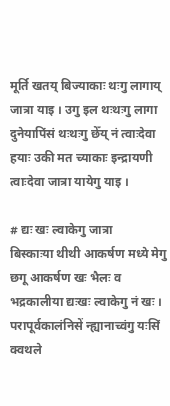मूर्ति खतय् बिज्याकाः थःगु लागाय् जात्रा याइ । उगु इल थःथःगु लागा दुनेयापिंसं थःथःगु छेँय् नं त्वाःदेवा हयाः उकी मत च्याकाः इन्द्रायणी त्वाःदेवा जात्रा यायेगु याइ ।

# द्यः खः ल्वाकेगु जात्रा
बिस्काःया थीथी आकर्षण मध्ये मेगु छगू आकर्षण खः भैलः व भद्रकालीया द्यःखः ल्वाकेगु नं खः । परापूर्वकालंनिसें न्ह्यानाच्वंगु यःसिं क्वथले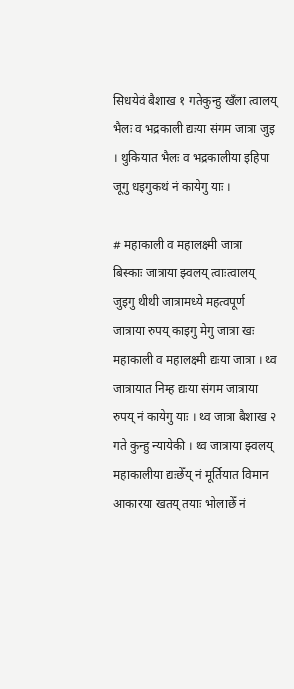सिधयेवं बैशाख १ गतेकुन्हु खँला त्वालय् भैलः व भद्रकाली द्यःया संगम जात्रा जुइ । थुकियात भैलः व भद्रकालीया इहिपा जूगु धइगुकथं नं कायेगु याः ।

# महाकाली व महालक्ष्मी जात्रा
बिस्काः जात्राया झ्वलय् त्वाःत्वालय् जुइगु थीथी जात्रामध्ये महत्वपूर्ण जात्राया रुपय् काइगु मेगु जात्रा खः महाकाली व महालक्ष्मी द्यःया जात्रा । थ्व जात्रायात निम्ह द्यःया संगम जात्राया रुपय् नं कायेगु याः । थ्व जात्रा बैशाख २ गते कुन्हु न्यायेकी । थ्व जात्राया झ्वलय् महाकालीया द्यःछेँय् नं मूर्तियात विमान आकारया खतय् तयाः भोलाछेँ नं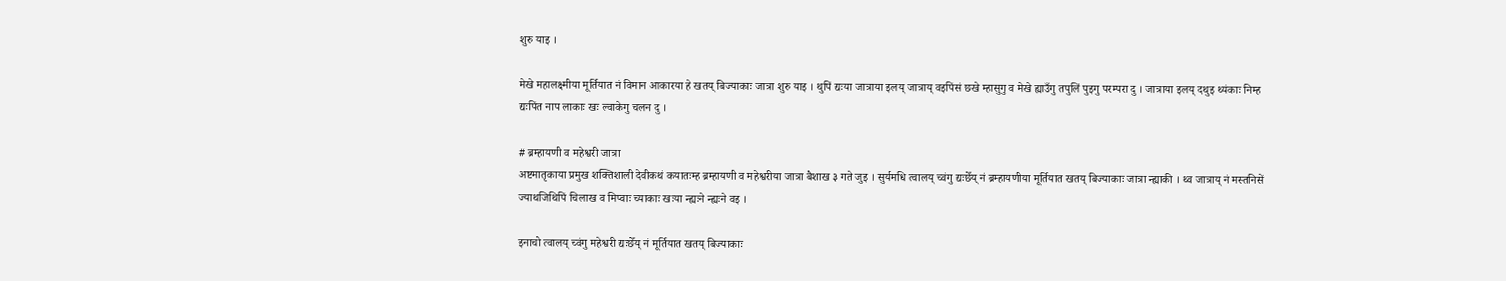शुरु याइ ।

मेखे महालक्ष्मीया मूर्तियात नं विमान आकारया हे खतय् बिज्याकाः जात्रा शुरु याइ । थुपिं द्यःया जात्राया इलय् जात्राय् वइपिंसं छखे म्हासुगु व मेखे ह्याउँगु तपुलिं पुइगु परम्परा दु । जात्राया इलय् दथुइ थ्यंकाः निम्ह द्यःपिंत नाप लाकाः खः ल्वाकेगु चलन दु ।

# ब्रम्हायणी व महेश्वरी जात्रा
अष्टमातृकाया प्रमुख शक्तिशाली देवीकथं कयातःम्ह ब्रम्हायणी व महेश्वरीया जात्रा बैशाख ३ गते जुइ । सुर्यमधि त्वालय् च्वंगु द्यःछेँय् नं ब्रम्हायणीया मूर्तियात खतय् बिज्याकाः जात्रा न्ह्याकी । थ्व जात्राय् नं मस्तनिसें ज्याथजिथिपिं चिलाख व मिप्वाः च्याकाः खःया न्ह्यःने न्ह्यःने वइ ।

इनाचो त्वालय् च्वंगु महेश्वरी द्यःछेँय् नं मूर्तियात खतय् बिज्याकाः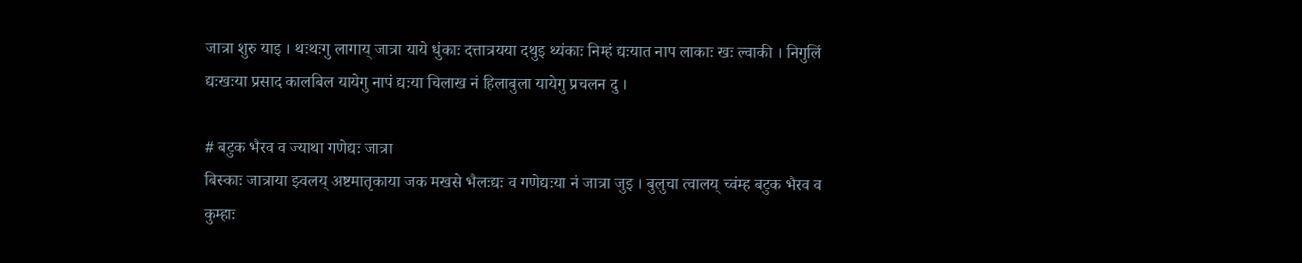जात्रा शुरु याइ । थःथःगु लागाय् जात्रा याये धुंकाः दत्तात्रयया दथुइ थ्यंकाः निम्हं द्यःयात नाप लाकाः खः ल्वाकी । निगुलिं द्यःखःया प्रसाद कालबिल यायेगु नापं द्यःया चिलाख नं हिलाबुला यायेगु प्रचलन दु ।

# बटुक भैरव व ज्याथा गणेद्यः जात्रा
बिस्काः जात्राया झ्वलय् अष्टमातृकाया जक मखसे भैलःद्यः व गणेद्यःया नं जात्रा जुइ । बुलुचा त्वालय् च्वंम्ह बटुक भैरव व कुम्हाः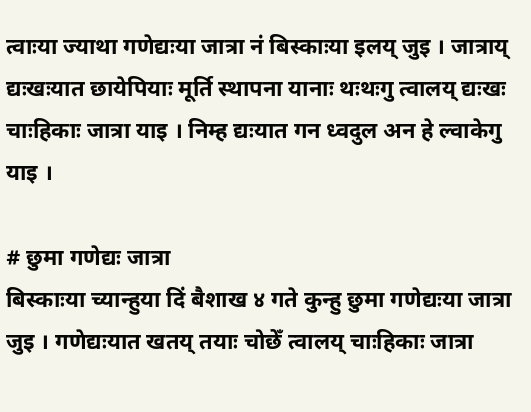त्वाःया ज्याथा गणेद्यःया जात्रा नं बिस्काःया इलय् जुइ । जात्राय् द्यःखःयात छायेपियाः मूर्ति स्थापना यानाः थःथःगु त्वालय् द्यःखः चाःहिकाः जात्रा याइ । निम्ह द्यःयात गन ध्वदुल अन हे ल्वाकेगु याइ ।

# छुमा गणेद्यः जात्रा
बिस्काःया च्यान्हुया दिं बैशाख ४ गते कुन्हु छुमा गणेद्यःया जात्रा जुइ । गणेद्यःयात खतय् तयाः चोछेँ त्वालय् चाःहिकाः जात्रा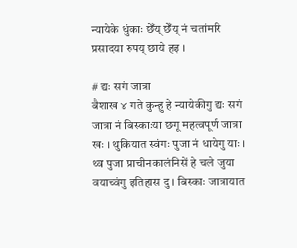न्यायेके धुंकाः छेँय् छेँय् नं चतांमरि प्रसादया रुपय् छाये हइ ।

# द्यः सगं जात्रा
बैशाख ४ गते कुन्हु हे न्यायेकीगु द्यः सगं जात्रा नं बिस्काःया छगू महत्वपूर्ण जात्रा खः । थुकियात स्वंगः पुजा नं धायेगु याः । थ्व पुजा प्राचीनकालंनिसें हे चले जुया वयाच्वंगु इतिहास दु । बिस्काः जात्रायात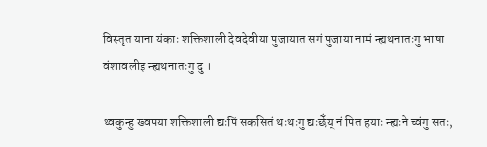विस्तृत याना यंकाः शक्तिशाली देवदेवीया पुजायात सगं पुजाया नामं न्ह्यथनातःगु भाषा वंशावलीइ न्ह्यथनातःगु दु ।

थ्वकुन्हु ख्वपया शक्तिशाली द्यःपिं सकसितं थःथःगु द्यःछेँय् नं पित हयाः न्ह्यःने च्वंगु सतः,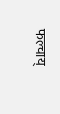फल्चाय्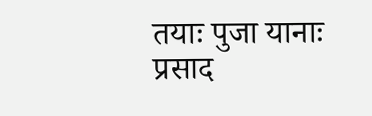तयाः पुजा यानाः प्रसाद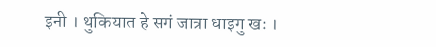इनी । थुकियात हे सगं जात्रा धाइगु खः ।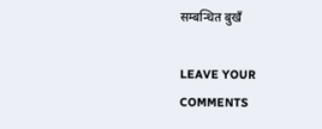सम्बन्धित बुखँ

LEAVE YOUR COMMENTS